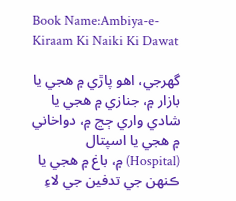Book Name:Ambiya-e-Kiraam Ki Naiki Ki Dawat

گھرجي، اهو پاڙي ۾ هجي يا بازار ۾، جنازي ۾ هجي يا شادي واري ڄڃ ۾، دواخاني ۾ هجي يا اسپتال (Hospital) ۾، باغ ۾ هجي يا ڪنهن جي تدفين جي لاءِ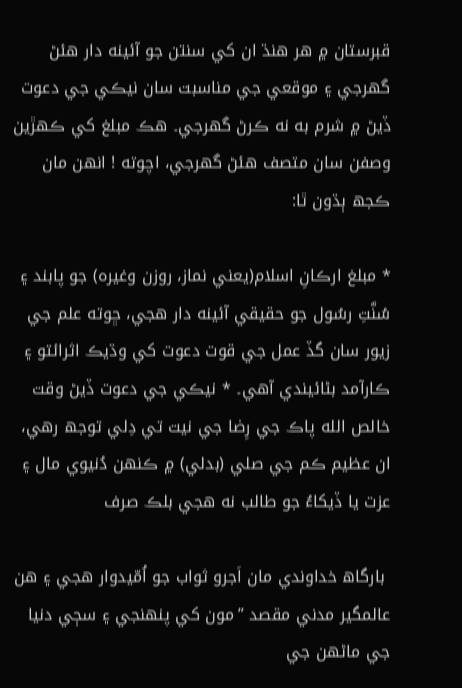قبرستان ۾ هر هنڌ ان کي سنتن جو آئينه دار هئڻ گھرجي ۽ موقعي جي مناسبت سان نيڪي جي دعوت ڏيڻ ۾ شرم به نه ڪرڻ گھرجي۔ هڪ مبلغ کي ڪهڙين وصفن سان متصف هئڻ گھرجي، اچوته ! انهن مان ڪجھ ٻڌون ٿا:

٭ مبلغ ارڪانِ اسلام(يعني نماز، روزن وغيره) جو پابند ۽ سُنَّتِ رسُول جو حقيقي آئينه دار هجي، ڇوته علم جي زيور سان گڏ عمل جي قوت دعوت کي وڌيڪ اثرائتو ۽ ڪارآمد بڻائيندي آهي۔ ٭ نيڪي جي دعوت ڏيڻ وقت خالص الله پاڪ جي رِضا جي نيت تي دِلي توجھ رهي، ان عظيم ڪم جي صلي (بدلي) ۾ ڪنهن دُنيوي مال ۽ عزت يا ڏيکاءُ جو طالب نه هجي بلڪ صرف

 بارگاھ خداوندي مان اَجرو ثواب جو اُمّيدوار هجي ۽ هن عالمگير مدني مقصد ”مون کي پنهنجي ۽ سڄي دنيا جي ماڻهن جي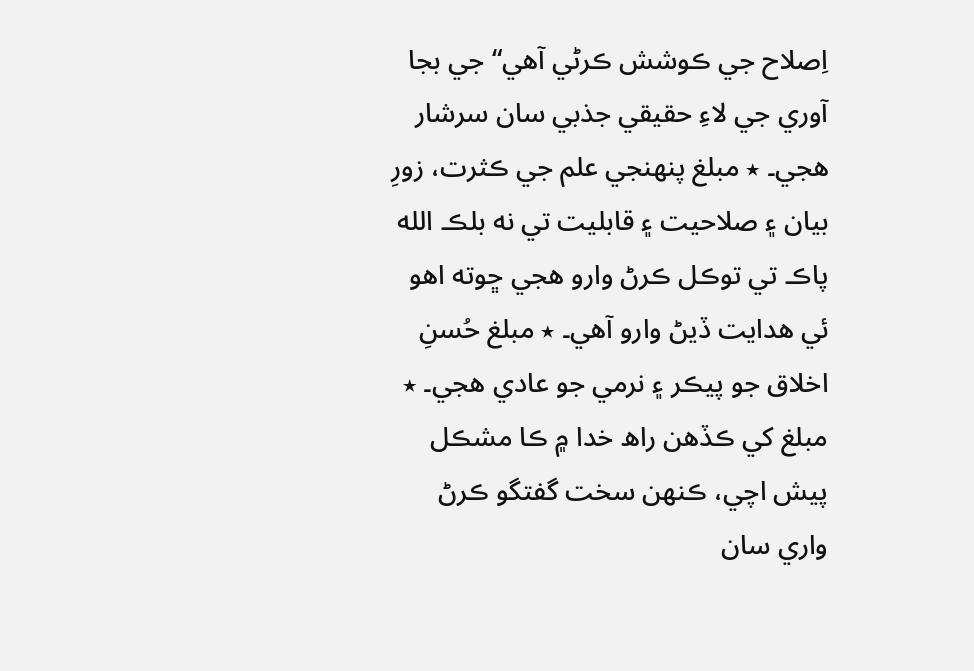اِصلاح جي ڪوشش ڪرڻي آهي“جي بجا آوري جي لاءِ حقيقي جذبي سان سرشار هجي۔ ٭ مبلغ پنهنجي علم جي ڪثرت، زورِ بيان ۽ صلاحيت ۽ قابليت تي نه بلڪ الله پاڪ تي توڪل ڪرڻ وارو هجي ڇوته اهو ئي هدايت ڏيڻ وارو آهي۔ ٭ مبلغ حُسنِ اخلاق جو پيڪر ۽ نرمي جو عادي هجي۔ ٭ مبلغ کي ڪڏهن راھ خدا ۾ ڪا مشڪل پيش اچي، ڪنهن سخت گفتگو ڪرڻ واري سان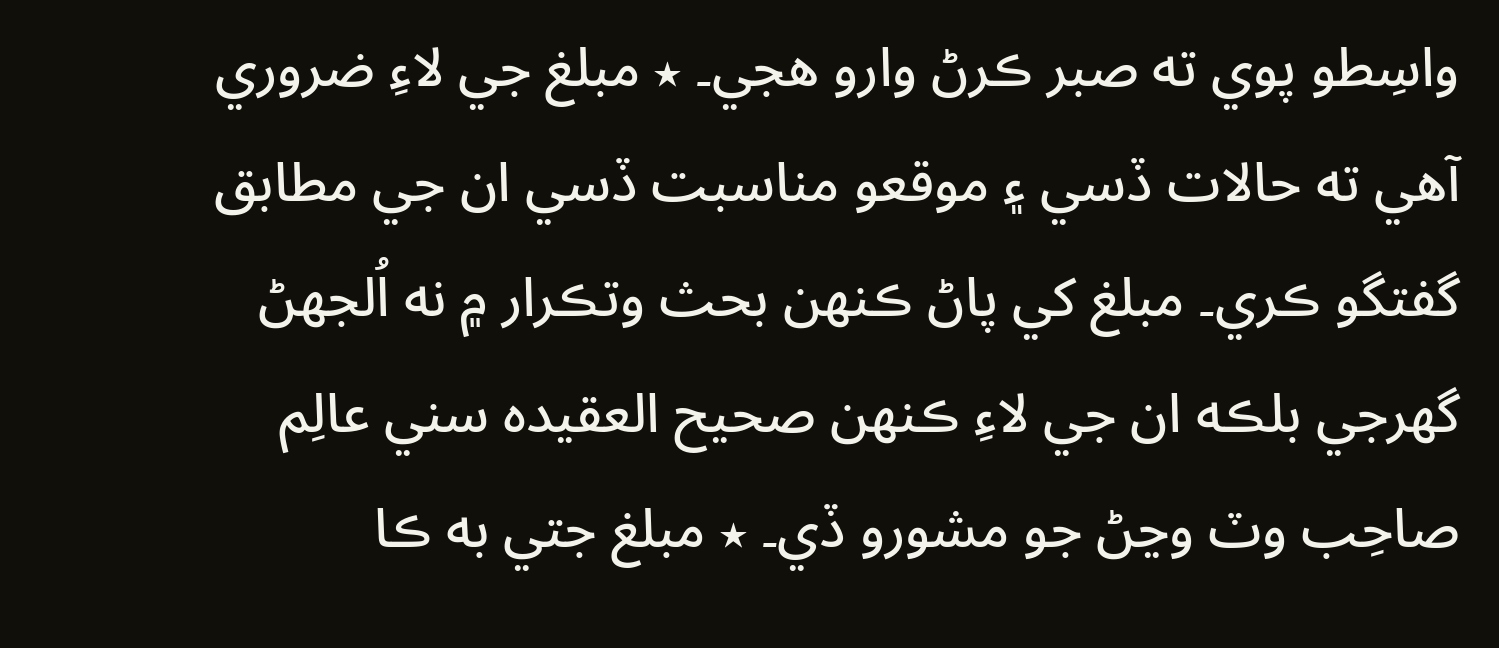واسِطو پوي ته صبر ڪرڻ وارو هجي۔ ٭ مبلغ جي لاءِ ضروري آهي ته حالات ڏسي ۽ موقعو مناسبت ڏسي ان جي مطابق گفتگو ڪري۔ مبلغ کي پاڻ ڪنهن بحث وتڪرار ۾ نه اُلجھڻ گھرجي بلڪه ان جي لاءِ ڪنهن صحيح العقيده سني عالِم صاحِب وٽ وڃڻ جو مشورو ڏي۔ ٭ مبلغ جتي به ڪا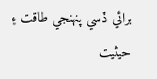برائي ڏسي پنهنجي طاقت ۽ حيثيت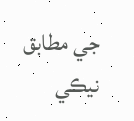جي مطابق نيڪي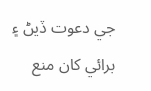جي دعوت ڏيڻ ۽ برائي کان منع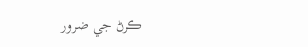ڪرڻ جي ضرور